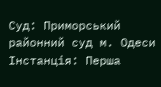Суд: Приморський районний суд м. Одеси
Інстанція: Перша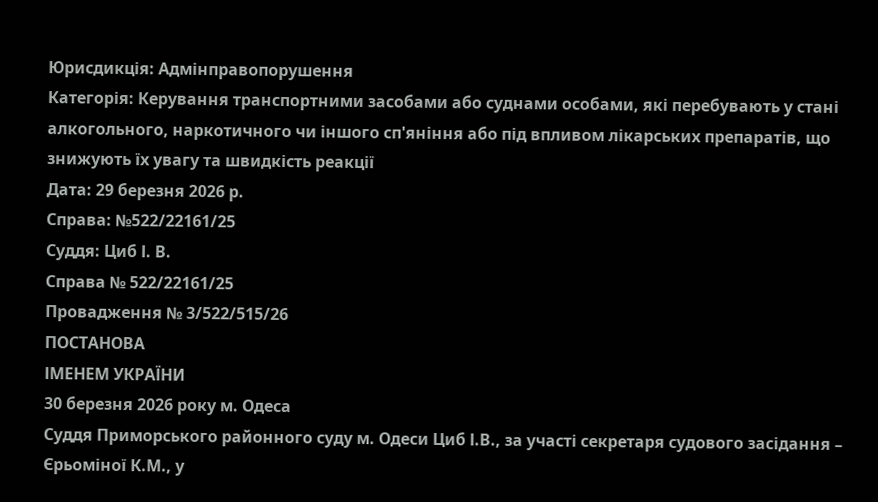Юрисдикція: Адмінправопорушення
Категорія: Керування транспортними засобами або суднами особами, які перебувають у стані алкогольного, наркотичного чи іншого сп'яніння або під впливом лікарських препаратів, що знижують їх увагу та швидкість реакції
Дата: 29 березня 2026 р.
Справа: №522/22161/25
Суддя: Циб І. В.
Справа № 522/22161/25
Провадження № 3/522/515/26
ПОСТАНОВА
ІМЕНЕМ УКРАЇНИ
30 березня 2026 року м. Одеса
Суддя Приморського районного суду м. Одеси Циб І.В., за участі секретаря судового засідання – Єрьоміної К.М., у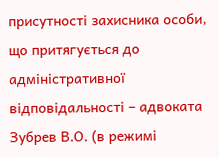присутності захисника особи, що притягується до адміністративної відповідальності – адвоката Зубрев В.О. (в режимі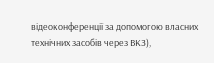відеоконференції за допомогою власних технічних засобів через ВКЗ),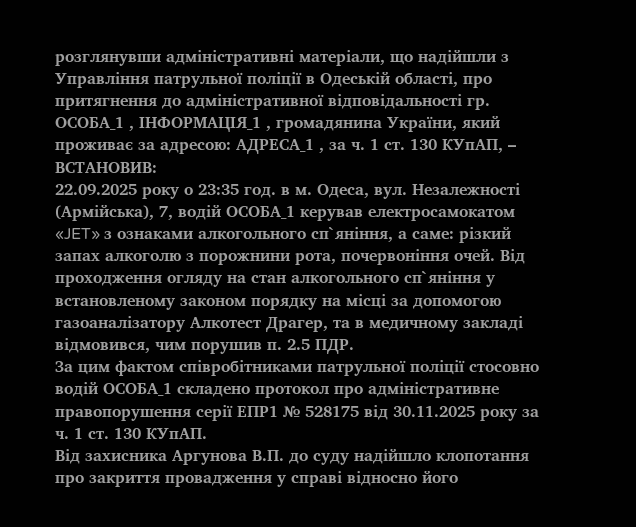розглянувши адміністративні матеріали, що надійшли з Управління патрульної поліції в Одеській області, про притягнення до адміністративної відповідальності гр. ОСОБА_1 , ІНФОРМАЦІЯ_1 , громадянина України, який проживає за адресою: АДРЕСА_1 , за ч. 1 ст. 130 КУпАП, –
ВСТАНОВИВ:
22.09.2025 року о 23:35 год. в м. Одеса, вул. Незалежності (Армійська), 7, водій ОСОБА_1 керував електросамокатом «JET» з ознаками алкогольного сп`яніння, а саме: різкий запах алкоголю з порожнини рота, почервоніння очей. Від проходження огляду на стан алкогольного сп`яніння у встановленому законом порядку на місці за допомогою газоаналізатору Алкотест Драгер, та в медичному закладі відмовився, чим порушив п. 2.5 ПДР.
За цим фактом співробітниками патрульної поліції стосовно водій ОСОБА_1 складено протокол про адміністративне правопорушення серії ЕПР1 № 528175 від 30.11.2025 року за ч. 1 ст. 130 КУпАП.
Від захисника Аргунова В.П. до суду надійшло клопотання про закриття провадження у справі відносно його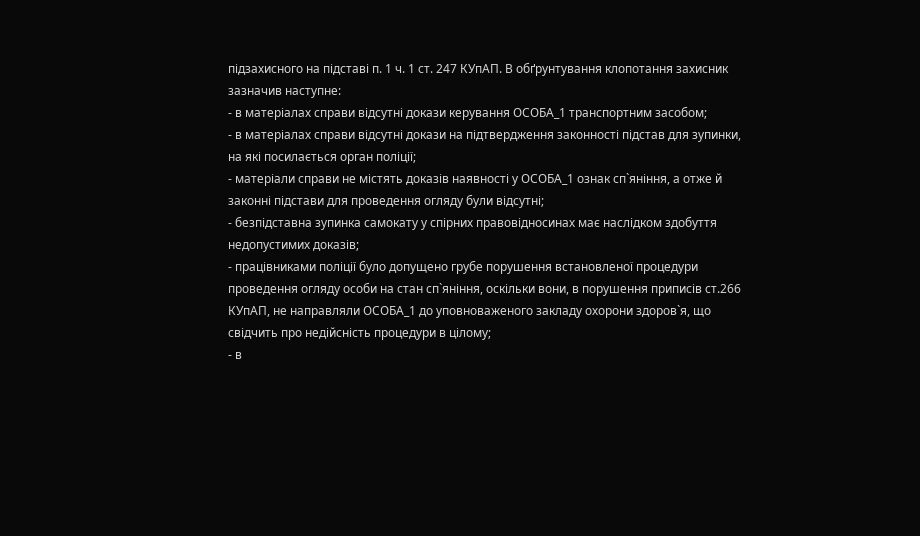підзахисного на підставі п. 1 ч. 1 ст. 247 КУпАП. В обґрунтування клопотання захисник зазначив наступне:
- в матеріалах справи відсутні докази керування ОСОБА_1 транспортним засобом;
- в матеріалах справи відсутні докази на підтвердження законності підстав для зупинки, на які посилається орган поліції;
- матеріали справи не містять доказів наявності у ОСОБА_1 ознак сп`яніння, а отже й законні підстави для проведення огляду були відсутні;
- безпідставна зупинка самокату у спірних правовідносинах має наслідком здобуття недопустимих доказів;
- працівниками поліції було допущено грубе порушення встановленої процедури проведення огляду особи на стан сп`яніння, оскільки вони, в порушення приписів ст.266 КУпАП, не направляли ОСОБА_1 до уповноваженого закладу охорони здоров`я, що свідчить про недійсність процедури в цілому;
- в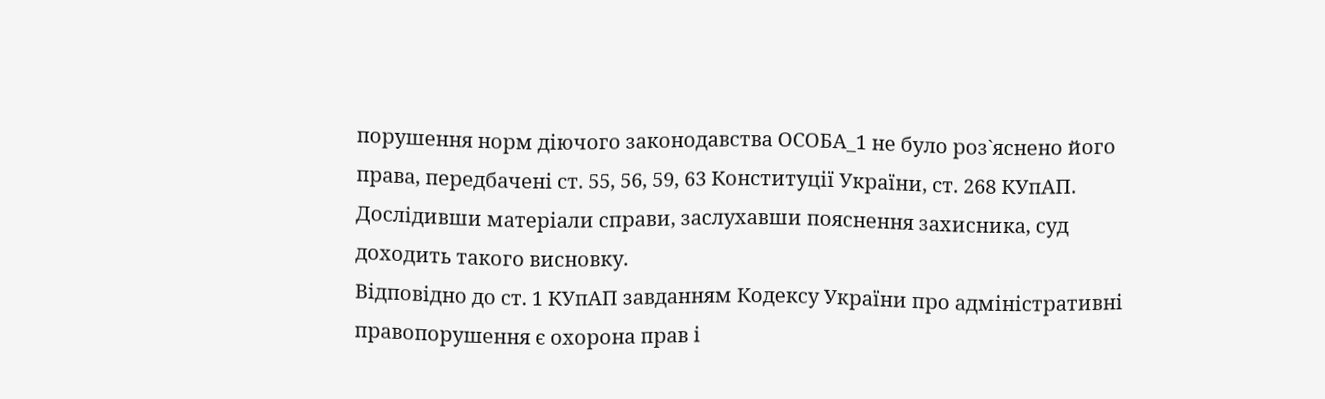порушення норм діючого законодавства ОСОБА_1 не було роз`яснено його права, передбачені ст. 55, 56, 59, 63 Конституції України, ст. 268 КУпАП.
Дослідивши матеріали справи, заслухавши пояснення захисника, суд доходить такого висновку.
Відповідно до ст. 1 КУпАП завданням Кодексу України про адміністративні правопорушення є охорона прав і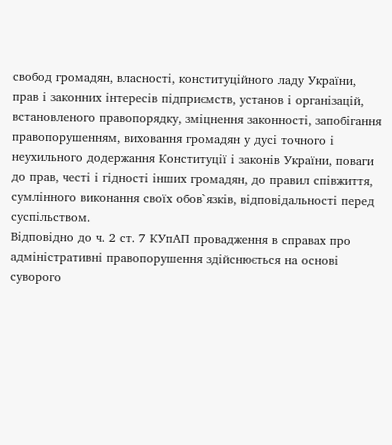свобод громадян, власності, конституційного ладу України, прав і законних інтересів підприємств, установ і організацій, встановленого правопорядку, зміцнення законності, запобігання правопорушенням, виховання громадян у дусі точного і неухильного додержання Конституції і законів України, поваги до прав, честі і гідності інших громадян, до правил співжиття, сумлінного виконання своїх обов`язків, відповідальності перед суспільством.
Відповідно до ч. 2 ст. 7 КУпАП провадження в справах про адміністративні правопорушення здійснюється на основі суворого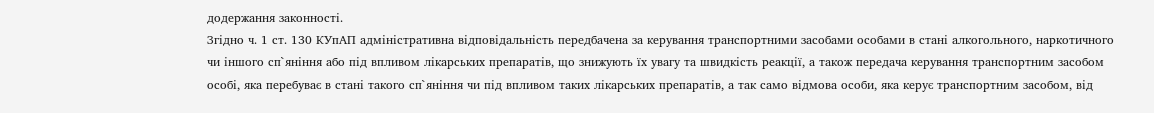додержання законності.
Згідно ч. 1 ст. 130 КУпАП адміністративна відповідальність передбачена за керування транспортними засобами особами в стані алкогольного, наркотичного чи іншого сп`яніння або під впливом лікарських препаратів, що знижують їх увагу та швидкість реакції, а також передача керування транспортним засобом особі, яка перебуває в стані такого сп`яніння чи під впливом таких лікарських препаратів, а так само відмова особи, яка керує транспортним засобом, від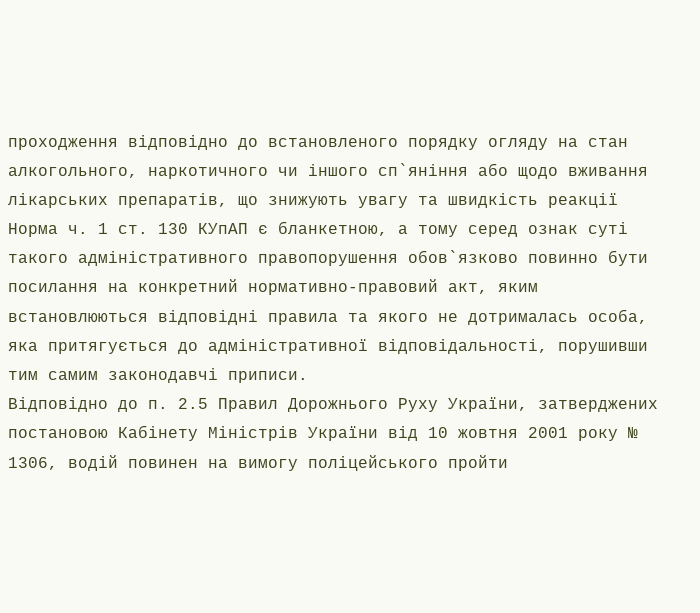проходження відповідно до встановленого порядку огляду на стан алкогольного, наркотичного чи іншого сп`яніння або щодо вживання лікарських препаратів, що знижують увагу та швидкість реакції
Норма ч. 1 ст. 130 КУпАП є бланкетною, а тому серед ознак суті такого адміністративного правопорушення обов`язково повинно бути посилання на конкретний нормативно-правовий акт, яким встановлюються відповідні правила та якого не дотрималась особа, яка притягується до адміністративної відповідальності, порушивши тим самим законодавчі приписи.
Відповідно до п. 2.5 Правил Дорожнього Руху України, затверджених постановою Кабінету Міністрів України від 10 жовтня 2001 року № 1306, водій повинен на вимогу поліцейського пройти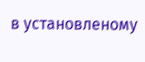в установленому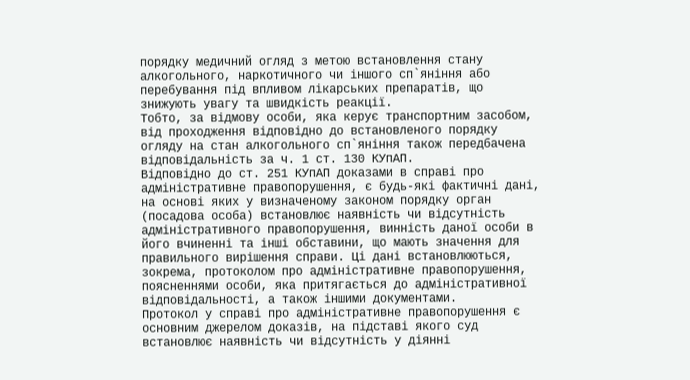порядку медичний огляд з метою встановлення стану алкогольного, наркотичного чи іншого сп`яніння або перебування під впливом лікарських препаратів, що знижують увагу та швидкість реакції.
Тобто, за відмову особи, яка керує транспортним засобом, від проходження відповідно до встановленого порядку огляду на стан алкогольного сп`яніння також передбачена відповідальність за ч. 1 ст. 130 КУпАП.
Відповідно до ст. 251 КУпАП доказами в справі про адміністративне правопорушення, є будь-які фактичні дані, на основі яких у визначеному законом порядку орган (посадова особа) встановлює наявність чи відсутність адміністративного правопорушення, винність даної особи в його вчиненні та інші обставини, що мають значення для правильного вирішення справи. Ці дані встановлюються, зокрема, протоколом про адміністративне правопорушення, поясненнями особи, яка притягається до адміністративної відповідальності, а також іншими документами.
Протокол у справі про адміністративне правопорушення є основним джерелом доказів, на підставі якого суд встановлює наявність чи відсутність у діянні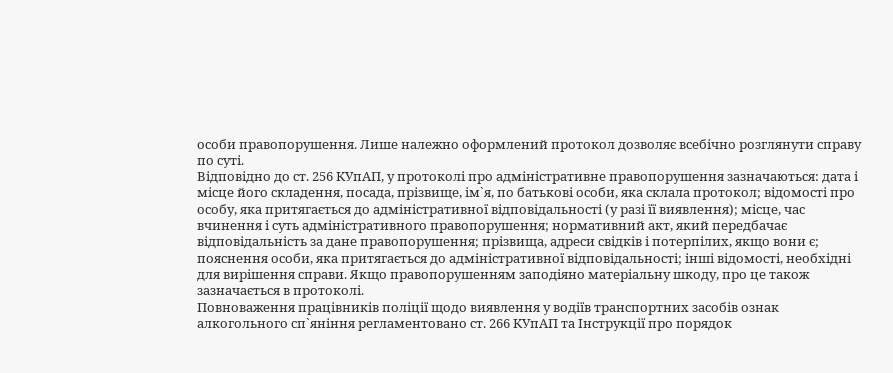особи правопорушення. Лише належно оформлений протокол дозволяє всебічно розглянути справу по суті.
Відповідно до ст. 256 КУпАП, у протоколі про адміністративне правопорушення зазначаються: дата і місце його складення, посада, прізвище, ім`я, по батькові особи, яка склала протокол; відомості про особу, яка притягається до адміністративної відповідальності (у разі її виявлення); місце, час вчинення і суть адміністративного правопорушення; нормативний акт, який передбачає відповідальність за дане правопорушення; прізвища, адреси свідків і потерпілих, якщо вони є; пояснення особи, яка притягається до адміністративної відповідальності; інші відомості, необхідні для вирішення справи. Якщо правопорушенням заподіяно матеріальну шкоду, про це також зазначається в протоколі.
Повноваження працівників поліції щодо виявлення у водіїв транспортних засобів ознак алкогольного сп`яніння регламентовано ст. 266 КУпАП та Інструкції про порядок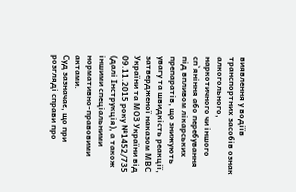виявлення у водіїв транспортних засобів ознак алкогольного, наркотичного чи іншого сп`яніння або перебування під впливом лікарських препаратів, що знижують увагу та швидкість реакції, затвердженої наказом МВС України та МОЗ України від 09.11.2015 року №1452/735 (далі Інструкція), а також іншими спеціальними нормативно-правовими актами.
Суд зазначає, що при розгляді справи про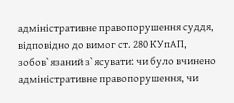адміністративне правопорушення суддя, відповідно до вимог ст. 280 КУпАП, зобов`язаний з`ясувати: чи було вчинено адміністративне правопорушення, чи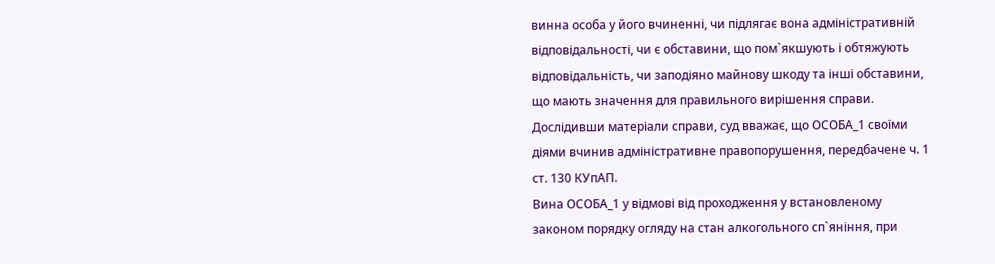винна особа у його вчиненні, чи підлягає вона адміністративній відповідальності, чи є обставини, що пом`якшують і обтяжують відповідальність, чи заподіяно майнову шкоду та інші обставини, що мають значення для правильного вирішення справи.
Дослідивши матеріали справи, суд вважає, що ОСОБА_1 своїми діями вчинив адміністративне правопорушення, передбачене ч. 1 ст. 130 КУпАП.
Вина ОСОБА_1 у відмові від проходження у встановленому законом порядку огляду на стан алкогольного сп`яніння, при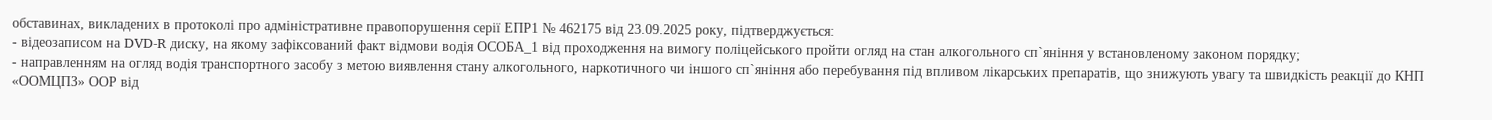обставинах, викладених в протоколі про адміністративне правопорушення серії ЕПР1 № 462175 від 23.09.2025 року, підтверджується:
- відеозаписом на DVD-R диску, на якому зафіксований факт відмови водія ОСОБА_1 від проходження на вимогу поліцейського пройти огляд на стан алкогольного сп`яніння у встановленому законом порядку;
- направленням на огляд водія транспортного засобу з метою виявлення стану алкогольного, наркотичного чи іншого сп`яніння або перебування під впливом лікарських препаратів, що знижують увагу та швидкість реакції до КНП «ООМЦПЗ» ООР від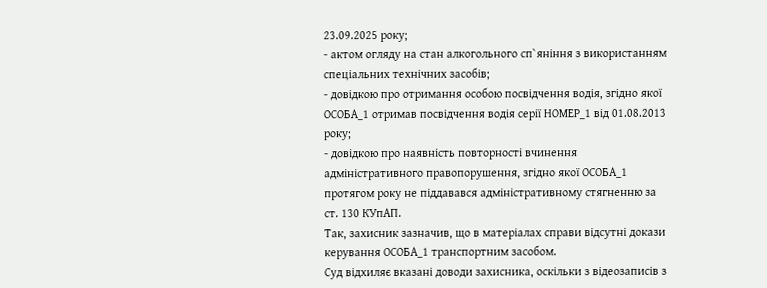23.09.2025 року;
- актом огляду на стан алкогольного сп`яніння з використанням спеціальних технічних засобів;
- довідкою про отримання особою посвідчення водія, згідно якої ОСОБА_1 отримав посвідчення водія серії НОМЕР_1 від 01.08.2013 року;
- довідкою про наявність повторності вчинення адміністративного правопорушення, згідно якої ОСОБА_1 протягом року не піддавався адміністративному стягненню за ст. 130 КУпАП.
Так, захисник зазначив, що в матеріалах справи відсутні докази керування ОСОБА_1 транспортним засобом.
Суд відхиляє вказані доводи захисника, оскільки з відеозаписів з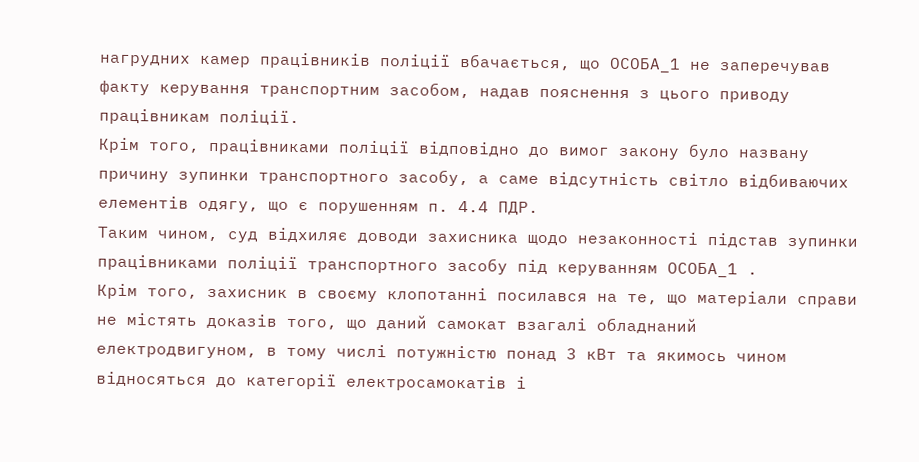нагрудних камер працівників поліції вбачається, що ОСОБА_1 не заперечував факту керування транспортним засобом, надав пояснення з цього приводу працівникам поліції.
Крім того, працівниками поліції відповідно до вимог закону було названу причину зупинки транспортного засобу, а саме відсутність світло відбиваючих елементів одягу, що є порушенням п. 4.4 ПДР.
Таким чином, суд відхиляє доводи захисника щодо незаконності підстав зупинки працівниками поліції транспортного засобу під керуванням ОСОБА_1 .
Крім того, захисник в своєму клопотанні посилався на те, що матеріали справи не містять доказів того, що даний самокат взагалі обладнаний електродвигуном, в тому числі потужністю понад 3 кВт та якимось чином відносяться до категорії електросамокатів і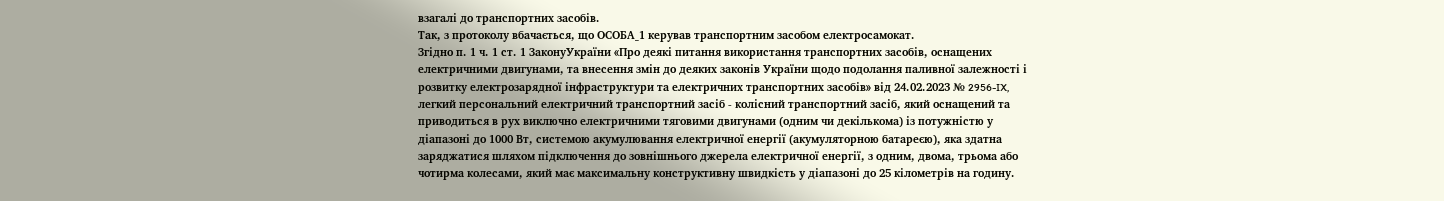взагалі до транспортних засобів.
Так, з протоколу вбачається, що ОСОБА_1 керував транспортним засобом електросамокат.
Згідно п. 1 ч. 1 ст. 1 ЗаконуУкраїни «Про деякі питання використання транспортних засобів, оснащених електричними двигунами, та внесення змін до деяких законів України щодо подолання паливної залежності і розвитку електрозарядної інфраструктури та електричних транспортних засобів» від 24.02.2023 № 2956-IX, легкий персональний електричний транспортний засіб - колісний транспортний засіб, який оснащений та приводиться в рух виключно електричними тяговими двигунами (одним чи декількома) із потужністю у діапазоні до 1000 Вт, системою акумулювання електричної енергії (акумуляторною батареєю), яка здатна заряджатися шляхом підключення до зовнішнього джерела електричної енергії, з одним, двома, трьома або чотирма колесами, який має максимальну конструктивну швидкість у діапазоні до 25 кілометрів на годину.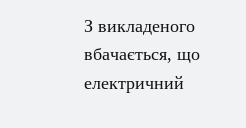З викладеного вбачається, що електричний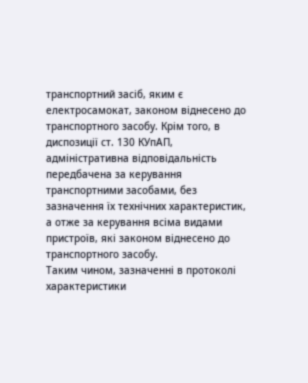транспортний засіб, яким є електросамокат, законом віднесено до транспортного засобу. Крім того, в диспозиції ст. 130 КУпАП, адміністративна відповідальність передбачена за керування транспортними засобами, без зазначення їх технічних характеристик, а отже за керування всіма видами пристроїв, які законом віднесено до транспортного засобу.
Таким чином, зазначенні в протоколі характеристики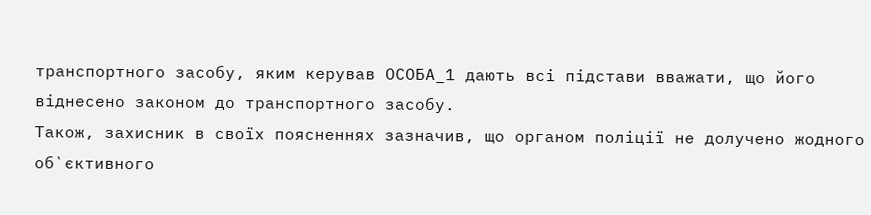транспортного засобу, яким керував ОСОБА_1 дають всі підстави вважати, що його віднесено законом до транспортного засобу.
Також, захисник в своїх поясненнях зазначив, що органом поліції не долучено жодного об`єктивного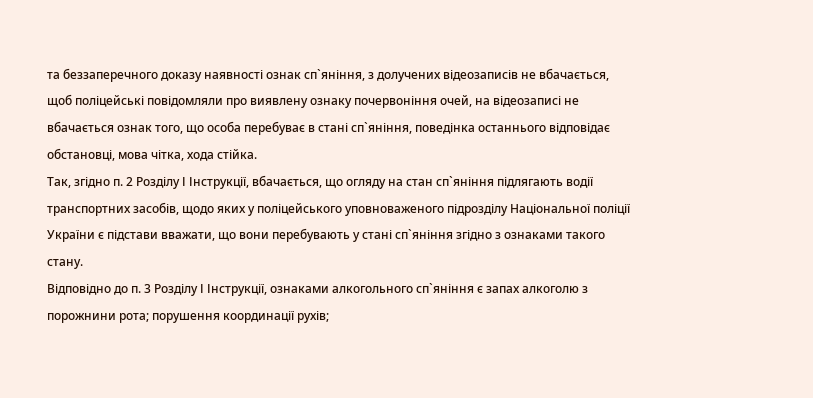та беззаперечного доказу наявності ознак сп`яніння, з долучених відеозаписів не вбачається, щоб поліцейські повідомляли про виявлену ознаку почервоніння очей, на відеозаписі не вбачається ознак того, що особа перебуває в стані сп`яніння, поведінка останнього відповідає обстановці, мова чітка, хода стійка.
Так, згідно п. 2 Розділу І Інструкції, вбачається, що огляду на стан сп`яніння підлягають водії транспортних засобів, щодо яких у поліцейського уповноваженого підрозділу Національної поліції України є підстави вважати, що вони перебувають у стані сп`яніння згідно з ознаками такого стану.
Відповідно до п. 3 Розділу І Інструкції, ознаками алкогольного сп`яніння є запах алкоголю з порожнини рота; порушення координації рухів;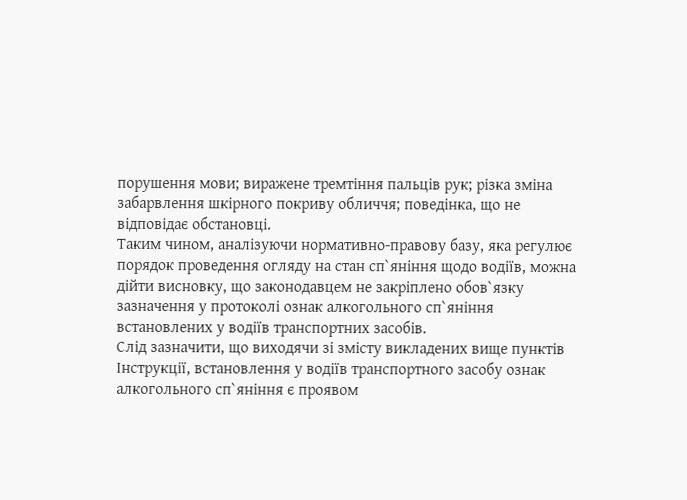порушення мови; виражене тремтіння пальців рук; різка зміна забарвлення шкірного покриву обличчя; поведінка, що не відповідає обстановці.
Таким чином, аналізуючи нормативно-правову базу, яка регулює порядок проведення огляду на стан сп`яніння щодо водіїв, можна дійти висновку, що законодавцем не закріплено обов`язку зазначення у протоколі ознак алкогольного сп`яніння встановлених у водіїв транспортних засобів.
Слід зазначити, що виходячи зі змісту викладених вище пунктів Інструкції, встановлення у водіїв транспортного засобу ознак алкогольного сп`яніння є проявом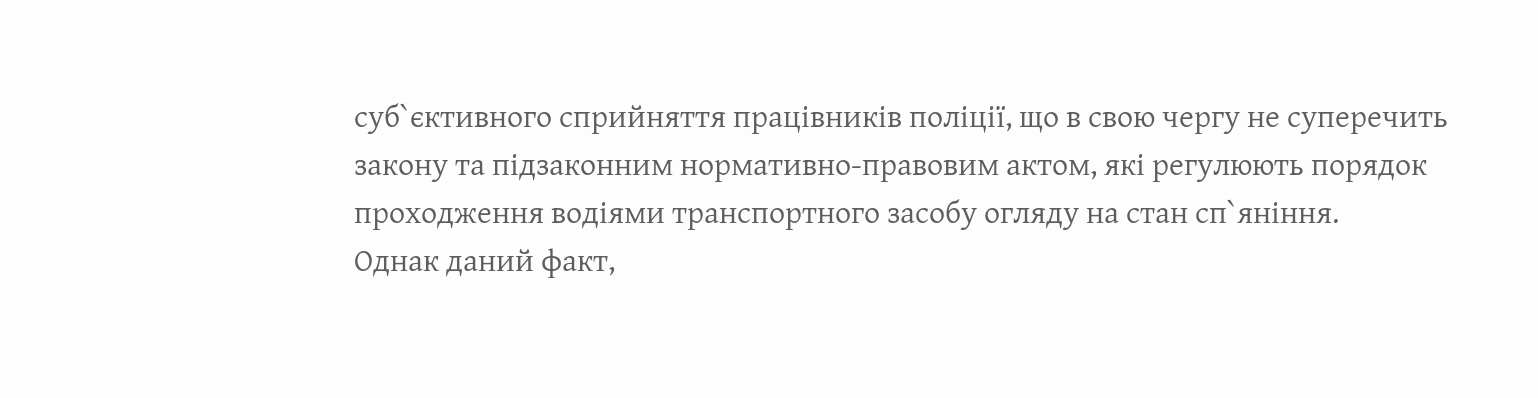суб`єктивного сприйняття працівників поліції, що в свою чергу не суперечить закону та підзаконним нормативно-правовим актом, які регулюють порядок проходження водіями транспортного засобу огляду на стан сп`яніння.
Однак даний факт,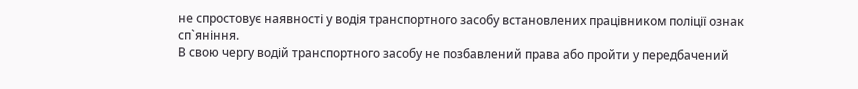не спростовує наявності у водія транспортного засобу встановлених працівником поліції ознак сп`яніння.
В свою чергу водій транспортного засобу не позбавлений права або пройти у передбачений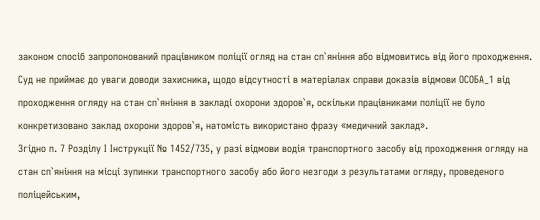законом спосіб запропонований працівником поліції огляд на стан сп`яніння або відмовитись від його проходження.
Суд не приймає до уваги доводи захисника, щодо відсутності в матеріалах справи доказів відмови ОСОБА_1 від проходження огляду на стан сп`яніння в закладі охорони здоров`я, оскільки працівниками поліції не було конкретизовано заклад охорони здоров`я, натомість використано фразу «медичний заклад».
Згідно п. 7 Розділу І Інструкції № 1452/735, у разі відмови водія транспортного засобу від проходження огляду на стан сп`яніння на місці зупинки транспортного засобу або його незгоди з результатами огляду, проведеного поліцейським,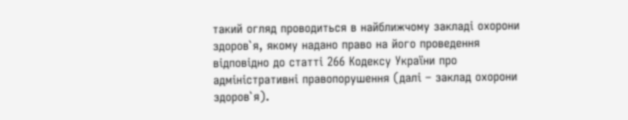такий огляд проводиться в найближчому закладі охорони здоров`я, якому надано право на його проведення відповідно до статті 266 Кодексу України про адміністративні правопорушення (далі – заклад охорони здоров`я).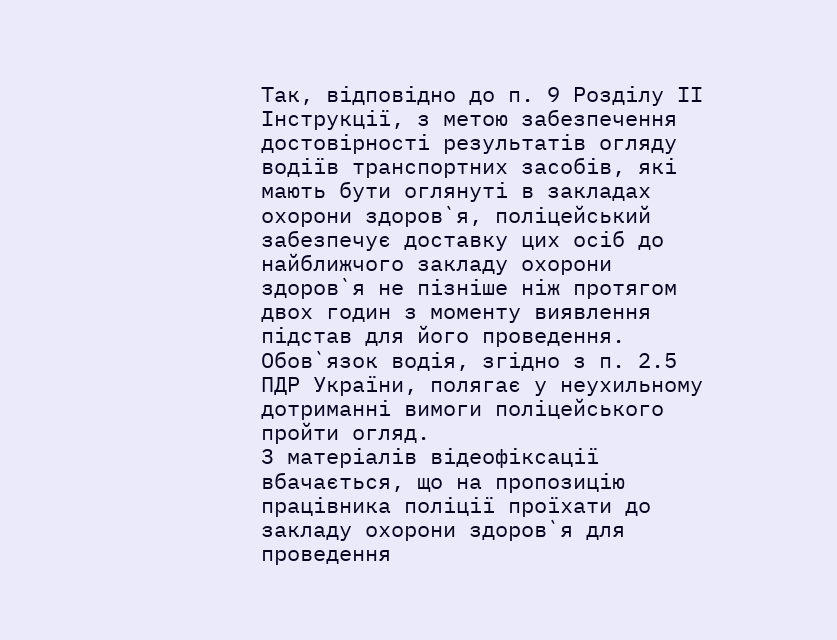Так, відповідно до п. 9 Розділу ІІ Інструкції, з метою забезпечення достовірності результатів огляду водіїв транспортних засобів, які мають бути оглянуті в закладах охорони здоров`я, поліцейський забезпечує доставку цих осіб до найближчого закладу охорони здоров`я не пізніше ніж протягом двох годин з моменту виявлення підстав для його проведення.
Обов`язок водія, згідно з п. 2.5 ПДР України, полягає у неухильному дотриманні вимоги поліцейського пройти огляд.
З матеріалів відеофіксації вбачається, що на пропозицію працівника поліції проїхати до закладу охорони здоров`я для проведення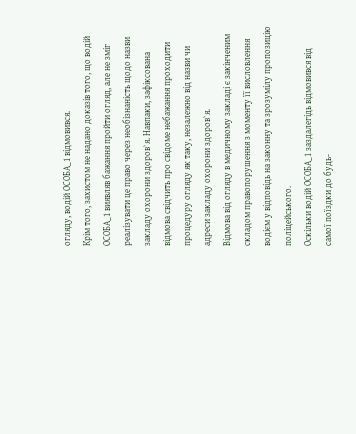огляду, водій ОСОБА_1 відмовився.
Крім того, захистом не надано доказів того, що водій ОСОБА_1 виявляв бажання пройти огляд, але не зміг реалізувати це право через необізнаність щодо назви закладу охорони здоров`я. Навпаки, зафіксована відмова свідчить про свідоме небажання проходити процедуру огляду як таку, незалежно від назви чи адреси закладу охорони здоров`я.
Відмова від огляду в медичному закладі є закінченим складом правопорушення з моменту її висловлення водієм у відповідь на законну та зрозумілу пропозицію поліцейського.
Оскільки водій ОСОБА_1 заздалегідь відмовився від самої поїздки до будь-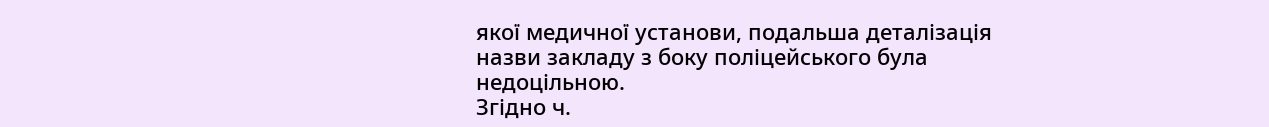якої медичної установи, подальша деталізація назви закладу з боку поліцейського була недоцільною.
Згідно ч.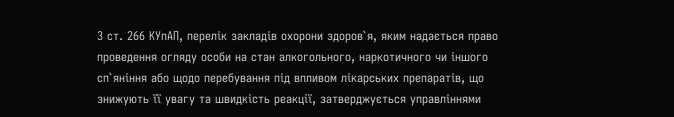3 ст. 266 КУпАП, перелік закладів охорони здоров`я, яким надається право проведення огляду особи на стан алкогольного, наркотичного чи іншого сп`яніння або щодо перебування під впливом лікарських препаратів, що знижують її увагу та швидкість реакції, затверджується управліннями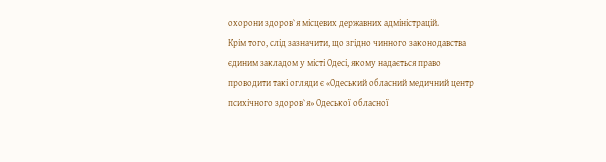охорони здоров`я місцевих державних адміністрацій.
Крім того, слід зазначити, що згідно чинного законодавства єдиним закладом у місті Одесі, якому надається право проводити такі огляди є «Одеський обласний медичний центр психічного здоров`я» Одеської обласної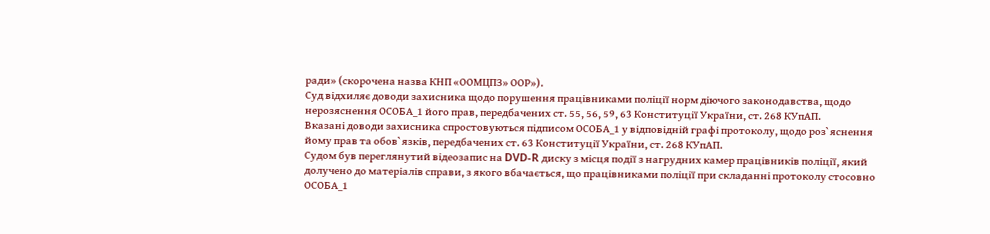ради» (скорочена назва КНП «ООМЦПЗ» ООР»).
Суд відхиляє доводи захисника щодо порушення працівниками поліції норм діючого законодавства, щодо нерозяснення ОСОБА_1 його прав, передбачених ст. 55, 56, 59, 63 Конституції України, ст. 268 КУпАП.
Вказані доводи захисника спростовуються підписом ОСОБА_1 у відповідній графі протоколу, щодо роз`яснення йому прав та обов`язків, передбачених ст. 63 Конституції України, ст. 268 КУпАП.
Судом був переглянутий відеозапис на DVD-R диску з місця події з нагрудних камер працівників поліції, який долучено до матеріалів справи, з якого вбачається, що працівниками поліції при складанні протоколу стосовно ОСОБА_1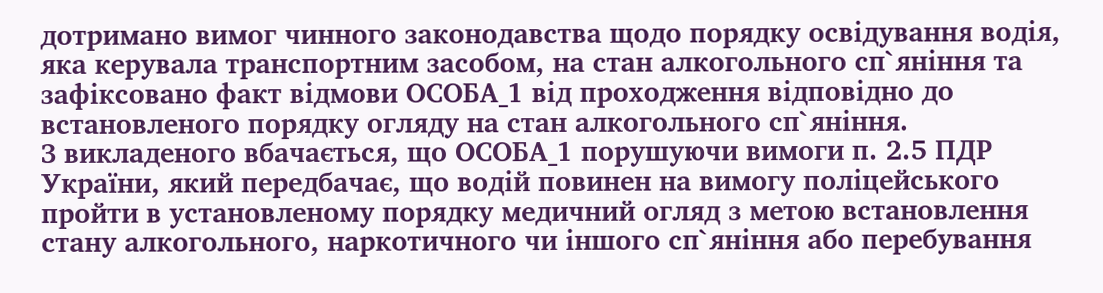дотримано вимог чинного законодавства щодо порядку освідування водія, яка керувала транспортним засобом, на стан алкогольного сп`яніння та зафіксовано факт відмови ОСОБА_1 від проходження відповідно до встановленого порядку огляду на стан алкогольного сп`яніння.
З викладеного вбачається, що ОСОБА_1 порушуючи вимоги п. 2.5 ПДР України, який передбачає, що водій повинен на вимогу поліцейського пройти в установленому порядку медичний огляд з метою встановлення стану алкогольного, наркотичного чи іншого сп`яніння або перебування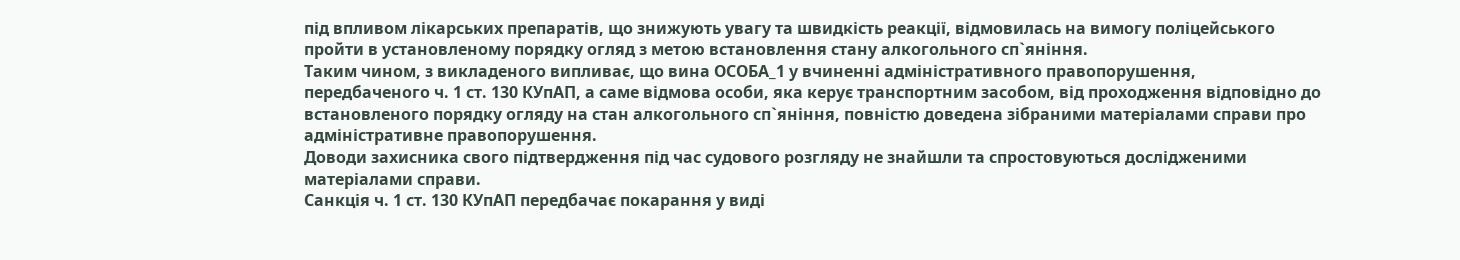під впливом лікарських препаратів, що знижують увагу та швидкість реакції, відмовилась на вимогу поліцейського пройти в установленому порядку огляд з метою встановлення стану алкогольного сп`яніння.
Таким чином, з викладеного випливає, що вина ОСОБА_1 у вчиненні адміністративного правопорушення, передбаченого ч. 1 ст. 130 КУпАП, а саме відмова особи, яка керує транспортним засобом, від проходження відповідно до встановленого порядку огляду на стан алкогольного сп`яніння, повністю доведена зібраними матеріалами справи про адміністративне правопорушення.
Доводи захисника свого підтвердження під час судового розгляду не знайшли та спростовуються дослідженими матеріалами справи.
Санкція ч. 1 ст. 130 КУпАП передбачає покарання у виді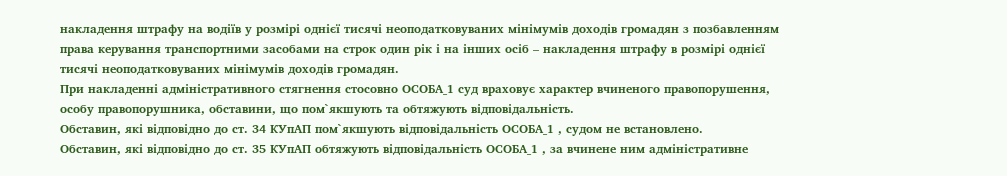накладення штрафу на водіїв у розмірі однієї тисячі неоподатковуваних мінімумів доходів громадян з позбавленням права керування транспортними засобами на строк один рік і на інших осіб – накладення штрафу в розмірі однієї тисячі неоподатковуваних мінімумів доходів громадян.
При накладенні адміністративного стягнення стосовно ОСОБА_1 суд враховує характер вчиненого правопорушення, особу правопорушника, обставини, що пом`якшують та обтяжують відповідальність.
Обставин, які відповідно до ст. 34 КУпАП пом`якшують відповідальність ОСОБА_1 , судом не встановлено.
Обставин, які відповідно до ст. 35 КУпАП обтяжують відповідальність ОСОБА_1 , за вчинене ним адміністративне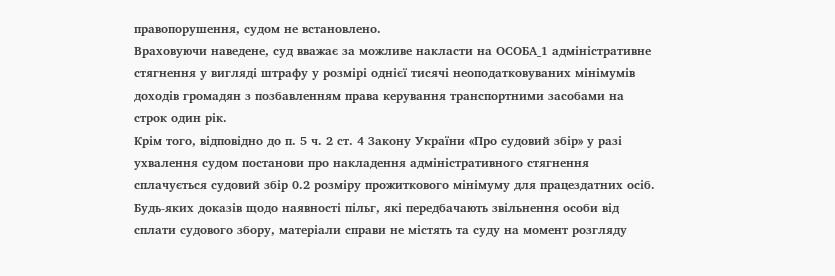правопорушення, судом не встановлено.
Враховуючи наведене, суд вважає за можливе накласти на ОСОБА_1 адміністративне стягнення у вигляді штрафу у розмірі однієї тисячі неоподатковуваних мінімумів доходів громадян з позбавленням права керування транспортними засобами на строк один рік.
Крім того, відповідно до п. 5 ч. 2 ст. 4 Закону України «Про судовий збір» у разі ухвалення судом постанови про накладення адміністративного стягнення сплачується судовий збір 0.2 розміру прожиткового мінімуму для працездатних осіб.
Будь-яких доказів щодо наявності пільг, які передбачають звільнення особи від сплати судового збору, матеріали справи не містять та суду на момент розгляду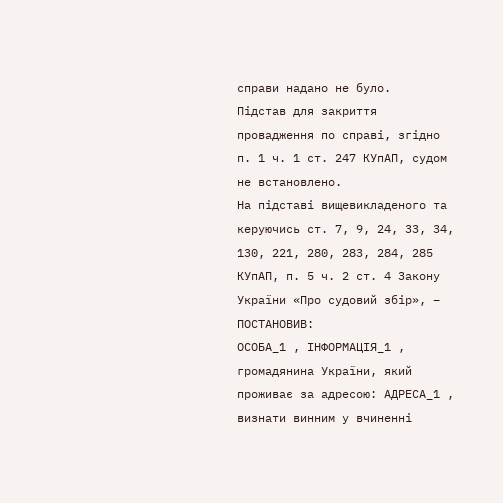справи надано не було.
Підстав для закриття провадження по справі, згідно п. 1 ч. 1 ст. 247 КУпАП, судом не встановлено.
На підставі вищевикладеного та керуючись ст. 7, 9, 24, 33, 34, 130, 221, 280, 283, 284, 285 КУпАП, п. 5 ч. 2 ст. 4 Закону України «Про судовий збір», –
ПОСТАНОВИВ:
ОСОБА_1 , ІНФОРМАЦІЯ_1 , громадянина України, який проживає за адресою: АДРЕСА_1 , визнати винним у вчиненні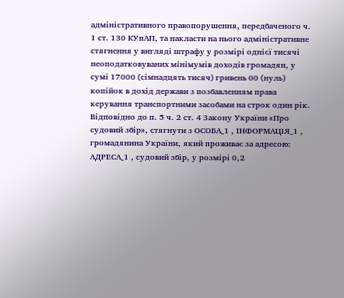адміністративного правопорушення, передбаченого ч. 1 ст. 130 КУпАП, та накласти на нього адміністративне стягнення у вигляді штрафу у розмірі однієї тисячі неоподатковуваних мінімумів доходів громадян, у сумі 17000 (сімнадцять тисяч) гривень 00 (нуль) копійок в дохід держави з позбавленням права керування транспортними засобами на строк один рік.
Відповідно до п. 5 ч. 2 ст. 4 Закону України «Про судовий збір», стягнути з ОСОБА_1 , ІНФОРМАЦІЯ_1 , громадянина України, який проживає за адресою: АДРЕСА_1 , судовий збір, у розмірі 0,2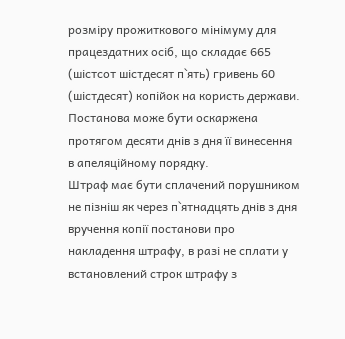розміру прожиткового мінімуму для працездатних осіб, що складає 665 (шістсот шістдесят п`ять) гривень 60 (шістдесят) копійок на користь держави.
Постанова може бути оскаржена протягом десяти днів з дня її винесення в апеляційному порядку.
Штраф має бути сплачений порушником не пізніш як через п`ятнадцять днів з дня вручення копії постанови про накладення штрафу, в разі не сплати у встановлений строк штрафу з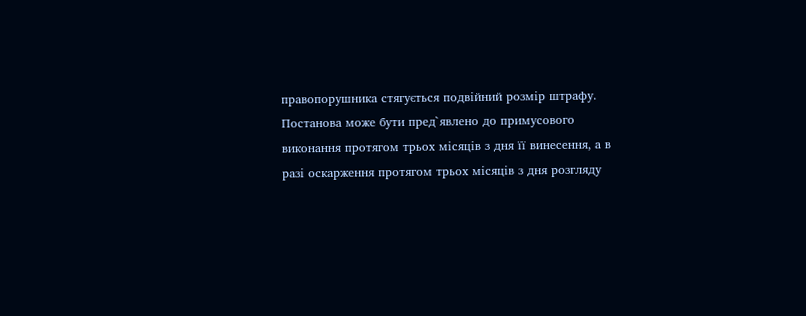правопорушника стягується подвійний розмір штрафу.
Постанова може бути пред`явлено до примусового виконання протягом трьох місяців з дня її винесення, а в разі оскарження протягом трьох місяців з дня розгляду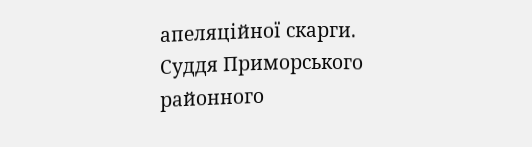апеляційної скарги.
Суддя Приморського районного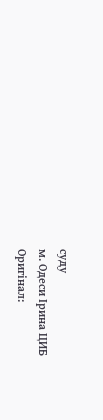суду
м. Одеси Ірина ЦИБ
Оригінал: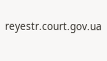reyestr.court.gov.ua